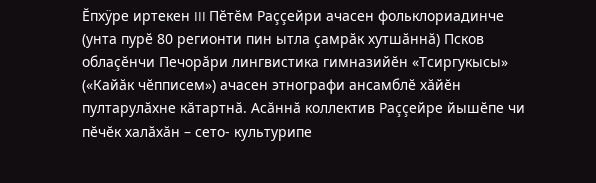Ĕпхÿре иртекен III Пĕтĕм Раççейри ачасен фольклориадинче (унта пурĕ 80 регионти пин ытла çамрăк хутшăннă) Псков облаçĕнчи Печорăри лингвистика гимназийĕн «Тсиргукысы» («Кайăк чĕпписем») ачасен этнографи ансамблĕ хăйĕн пултарулăхне кăтартнă. Асăннă коллектив Раççейре йышĕпе чи пĕчĕк халăхăн – сето- культурипе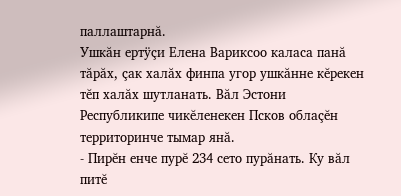паллаштарнă.
Ушкăн ертÿçи Елена Вариксоо каласа панă тăрăх, çак халăх финпа угор ушкăнне кĕрекен тĕп халăх шутланать. Вăл Эстони Республикипе чикĕленекен Псков облаçĕн территоринче тымар янă.
- Пирĕн енче пурĕ 234 сето пурăнать. Ку вăл питĕ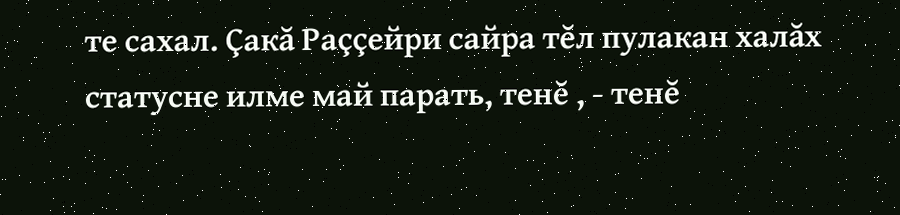те сахал. Çакă Раççейри сайра тĕл пулакан халăх статусне илме май парать, тенĕ , - тенĕ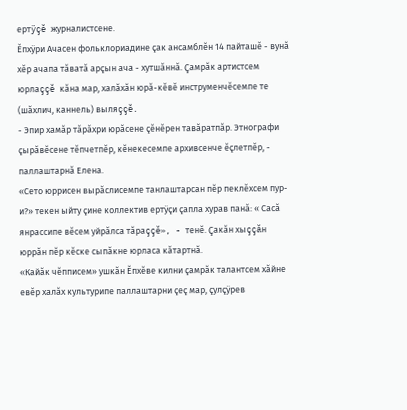ертÿçĕ журналистсене.
Ĕпхÿри Ачасен фольклориадине çак ансамблĕн 14 пайташĕ - вунă хĕр ачапа тăватă арçын ача - хутшăннă. Çамрăк артистсем юрлаççĕ кăна мар, халăхăн юрă-кĕвĕ инструменчĕсемпе те (шăхлич, каннель) выляççĕ.
- Эпир хамăр тăрăхри юрăсене çĕнĕрен тавăратпăр. Этнографи çырăвĕсене тĕпчетпĕр, кĕнекесемпе архивсенче ĕçлетпĕр, - паллаштарнă Елена.
«Сето юррисен вырăслисемпе танлаштарсан пĕр пеклĕхсем пур-и?» текен ыйту çине коллектив ертÿçи çапла хурав панă: « Сасă янрассипе вĕсем уйрăлса тăраççĕ», - тенĕ. Çакăн хыççăн юррăн пĕр кĕске сыпăкне юрласа кăтартнă.
«Кайăк чĕпписем» ушкăн Ĕпхĕве килни çамрăк талантсем хăйне евĕр халăх культурипе паллаштарни çеç мар, çулçÿрев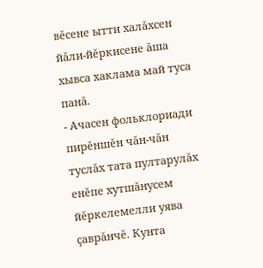вĕсене ытти халăхсен йăли-йĕркисене ăша хывса хаклама май туса панă.
- Ачасен фольклориади пирĕншĕн чăн-чăн туслăх тата пултарулăх енĕпе хутшăнусем йĕркелемелли уява çаврăнчĕ. Кунта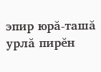эпир юрă-ташă урлă пирĕн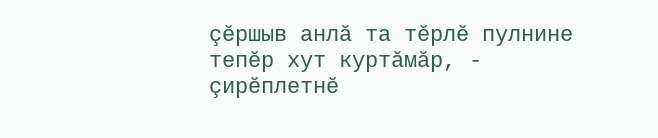çĕршыв анлă та тĕрлĕ пулнине тепĕр хут куртăмăр, - çирĕплетнĕ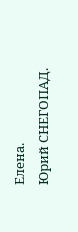Елена.
Юрий СНЕГОПАД.